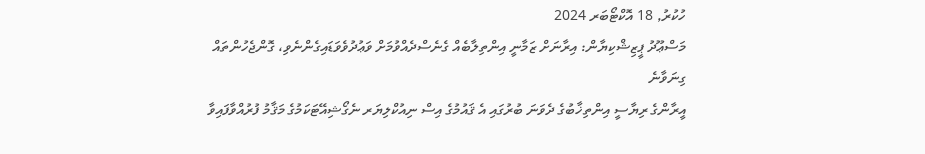ހުކުރު, 18 އޮކްޓޯބަރ 2024
މަސްޢޫދު ޕީޒިޝްކިޔާން: އިރާނަށް ޒަމާނީ އިންތިލާބެއް ގެނެސްދެއްވުމަށް ވަޢުދުވެވަޑައިގެންނެވި، ގޮންޖެހުންތައް ގިނަވާނެ
އީރާންގެ ރިޔާސީ އިންތިޚާބުގެ ދެވަނަ ބުރުގައި އެ ޤައުމުގެ އިސް ނިއުކްލިޔަރ ނެގޯޝިއޭޓަކަމުގެ މަޤާމު ފުރުއްވާފައިވާ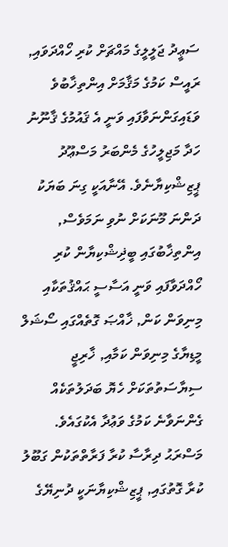ސަޢީދު ޖަލީލީގެ މައްޗަށް ކުރި ހޯއްދަވައި, ރައީސް ކަމުގެ މަޤާމަށް އިންތިޚާބުވެ ވަޑައިގަންނަވާފައި ވަނީ އެ ޤައުމުގެ ޤާނޫނު ހަދާ މަޖިލީހުގެ މެންބަރު މަސްޢޫދު ޕީޒިޝްކިޔާނެވެ. އޭނާއަކީ ގިނަ ބަޔަކު ދަންނަ މޫނަކަށް ނުވި ނަމަވެސް, އިންތިޚާބުގައި ބީޛިޝްކިޔާން ކުރި ހޯއްދަވާފައި ވަނީ އަސާސީ ޙައްޤުތަކާއި މިނިވަން ކަން, ޚާއްޞަ ގޮތެއްގައި ސޯޝަލް މީޑިޔާގެ މިނިވަން ކަމާއި, ޚާރިޖީ ސިޔާސަތުތަކަށް ހެޔޮ ބަދަލުތަކެއް ގެންނަވާނެ ކަމުގެ ވަޢުދާ އެކުގައެވެ.
މަސްރަޙު ދިރާސާ ކުރާ ފަރާތްތަކުން ގަބޫލު ކުރާ ގޮތުގައި, ޕީޒިޝްކިޔާނަކީ ދުނިޔޭގެ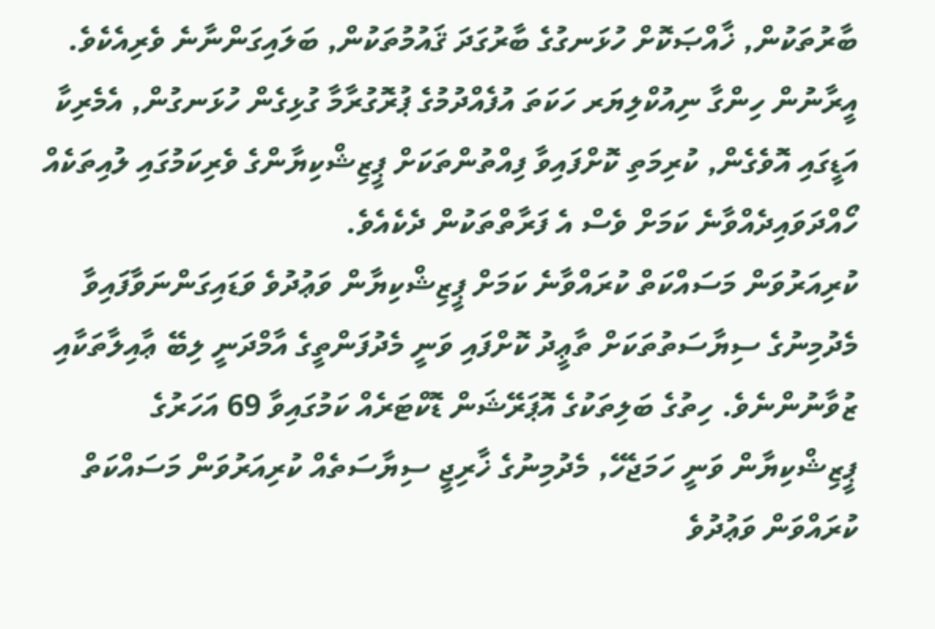ބާރުތަކުން, ޚާއްޞަކޮށް ހުޅަނގުގެ ބާރުގަދަ ޤައުމުތަކުން, ބަލައިގަންނާނެ ވެރިއެކެވެ. އީރާނުން ހިންގާ ނިއުކްލިޔަރ ހަކަތަ އުފެއްދުމުގެ ޕުރޮގުރާމާ ގުޅިގެން ހުޅަނގުން, އެމެރިކާ އަޑީގައި އޮވެގެން, ކުރިމަތި ކޮށްފައިވާ ފިއްތުންތަކަށް ޕީޒިޝްކިޔާންގެ ވެރިކަމުގައި ލުއިތަކެއް ހޯއްދަވައިދެއްވާނެ ކަމަށް ވެސް އެ ފަރާތްތަކުން ދެކެއެވެ.
ކުރިއަރުވަން މަސައްކަތް ކުރައްވާނެ ކަމަށް ޕީޒިޝްކިޔާން ވަޢުދުވެ ވަޑައިގަންނަވާފައިވާ މެދުމިނުގެ ސިޔާސަތުތަކަށް ތާޢީދު ކޮށްފައި ވަނީ މެދުފަންތީގެ އާމްދަނީ ލިބޭ ޢާއިލާތަކާއި ޒުވާނުންނެވެ. ހިތުގެ ބަލިތަކުގެ އޮޕަރޭޝަން ޑޮކްޓަރެއް ކަމުގައިވާ 69 އަހަރުގެ ޕީޒިޝްކިޔާން ވަނީ ހަމަޖެހޭ, މެދުމިނުގެ ޚާރިޖީ ސިޔާސަތެއް ކުރިއަރުވަން މަސައްކަތް ކުރައްވަން ވަޢުދުވެ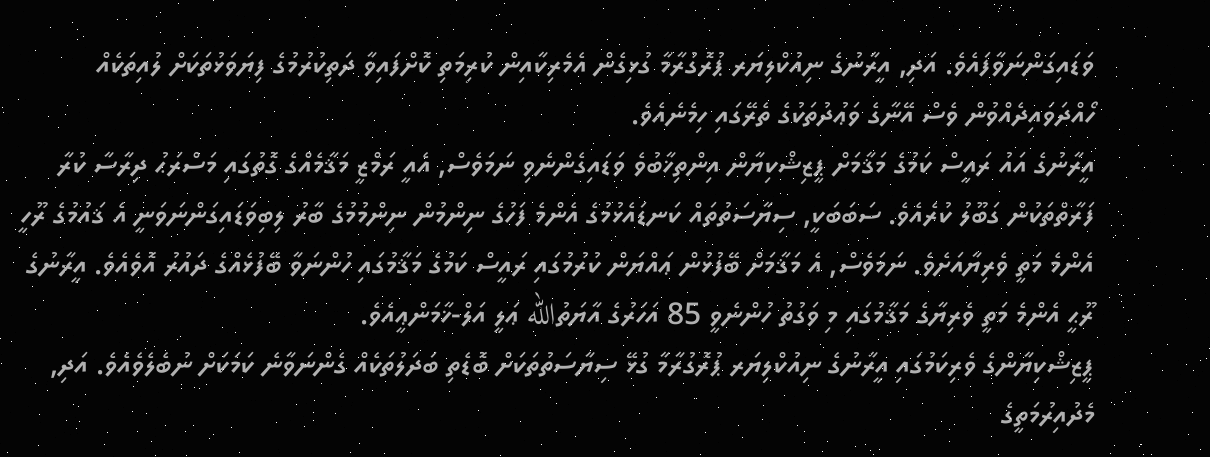ވަޑައިގަންނަވާފައެވެ. އަދި, އީރާނުގެ ނިއުކްލިޔަރ ޕުރޮގުރާމާ ގުޅިގެން އެމެރިކާއިން ކުރިމަތި ކޮށްފައިވާ ދަތިކުރުމުގެ ފިޔަވަޅުތަކަށް ލުއިތަކެއް ހޯއްދަވައިދެއްވުން ވެސް އޭނާގެ ވަޢުދުތަކުގެ ތެރޭގައި ހިމެނެއެވެ.
އީރާނުގެ އައު ރައީސް ކަމުގެ މަޤާމަށް ޕީޒިޝްކިޔާން އިންތިޚާބުވެ ވަޑައިގެންނެވި ނަމަވެސް, އެއީ ރަމްޒީ މަޤާމެއްގެ ގޮތުގައި މަސްރަޙު ދިރާސާ ކުރާ ފަރާތްތަކުން ގަބޫލު ކުރެއެވެ. ސަބަބަކީ, ސިޔާސަތުތައް ކަނޑައެޅުމުގެ އެންމެ ފަހުގެ ނިންމުން ނިންމުމުގެ ބާރު ލިބިވަޑައިގަންނަވަނީ އެ ޤައުމުގެ ރޫހީ އެންމެ މަތީ ވެރިޔާއަށެވެ. ނަމަވެސް, އެ މަޤާމަށް ބޭފުޅުން ޢައްޔަން ކުރުމުގައި ރައީސް ކަމުގެ މަޤާމުގައި ހުންނަވާ ބޭފުޅެއްގެ ދައުރު އޮވެއެވެ. އީރާނުގެ ރޫޙީ އެންމެ މަތީ ވެރިޔާގެ މަޤާމުގައި މި ވަގުތު ހުންނެވީ 85 އަހަރުގެ އާޔަތުالله ޢަލީ އަލް-ޚާމަންޢީއެވެ.
ޕީޒިޝްކިޔާންގެ ވެރިކަމުގައި އީރާނުގެ ނިއުކްލިޔަރ ޕުރޮގުރާމާ ގުޅޭ ސިޔާސަތުތަކަށް ބޮޑެތި ބަދަލުތަކެއް ގެންނަވާނެ ކަމަކަށް ނުބެލެވެއެވެ. އަދި, މެދުއިރުމަތީގެ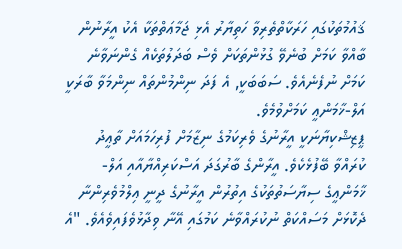ޤައުމުތަކުގައި ހަރަކާތްތެރިވާ ހަތިޔާރު އެޅި ޖަމާޢަތްތަކާ އެކު އީރާނުން ބާއްވާ ކަމަށް ބުނެވޭ ގުޅުންތަކަށް ވެސް ބަދަލުތަކެއް ގެންނަވާނެ ކަމަށް ނުފެނެއެވެ. ސަބަބަކީ, އެ ފަދަ ނިންމުންތައް ނިންމަވާ ބާރަކީ އަލް-ޚާމަންޢީ ކަމަށްވުމެވެ.
ޕީޒިޝްކިޔާނަކީ އީރާނުގެ ވެރިކަމުގެ ނިޒާމަށް ފުރިހަމައަށް ތާޢީދު ކުރައްވާ ބޭފުޅެކެވެ. އީރާންގެ ބާރުގަދަ އަސްކަރިއްޔާއާއި އަލް-ޚާމަންޢީގެ ސިޔާސަތުތަކުގެ އިތުރުން އީރާނުގެ ދީނީ ޢިލްމުވެރިންނާ ދެކޮޅަށް މަސައްކަތް ނުކުރައްވާނެ ކަމުގައި އޭނާ ވިދާޅުވެފައިވެއެވެ. "އެ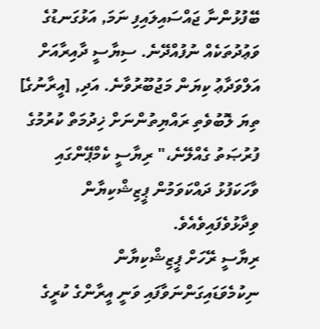ބޭފުޅުންނާ ޖައްސައިލައިފި ނަމަ, އަޅުގަނޑުގެ ވަޢުދުތަކެއް ނުފުއްދޭނެ. ސިޔާސީ ދާއިރާއަށް އަލްވަދާޢު ކިޔަން މަޖުބޫރުވާނެ. އަދި, [އީރާނުގެ] ތިޔަ ލޮބުވެތި ރައްޔިތުންނަށް ޚިދުމަތް ކުރުމުގެ ފުރުޞަތު ގެއްލޭނެ،" ރިޔާސީ ކެމްޕޭންގައި ވާހަކަފުޅު ދައްކަވަމުން ޕީޒިޝްކިޔާން ވިދާޅުވެފައިވެއެވެ.
ރިޔާސީ ރޭހަށް ޕީޒިޝްކިޔާން ނިކުމެވަޑައިގަންނަވާފައި ވަނީ އީރާންގެ ކުރީގެ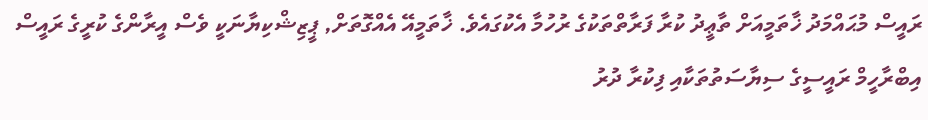ރައީސް މުޙައްމަދު ޚާތަމީއަށް ތާޢީދު ކުރާ ފަރާތްތަކުގެ ރުހުމާ އެކުގައެވެ. ޚާތަމީއޭ އެއްގޮތަށް, ޕީޒިޝްކިޔާނަކީ ވެސް އީރާންގެ ކުރީގެ ރައީސް އިބްރާހީމް ރައީސީގެ ސިޔާސަތުތަކާއި ފިކުރާ ދުރު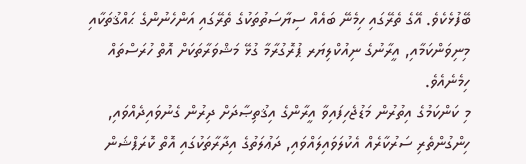ބޭފުޅެކެވެ. އޭގެ ތެރޭގައި ހިމެނޭ ބައެއް ސިޔާސަތުތަކުގެ ތެރޭގައި އަންހެނުންގެ ޙައްޤުތަކާއި މިނިވަންކަމާއި, އީރާނުގެ ނިއުކްލިޔަރ ޕުރޮގުރާމާ ގުޅޭ މަޝްވަރާތަކަށް އޮތް ހުރަސްތައް ހިމެނެއެވެ.
މި ކަންކަމުގެ އިތުރުން މަޑުޖެހިފައިވާ އީރާންގެ އިޤުތިޞާދަށް ދިރުން ގެނުވައިދެއްވައި, ހިންގުންތެރި ސަރުކާރެއް އެކުލަވައިލައްވައި, ދަޢުލަތުގެ އިދާރާތަކުގައި އޮތް ކޮރަޕްޝަން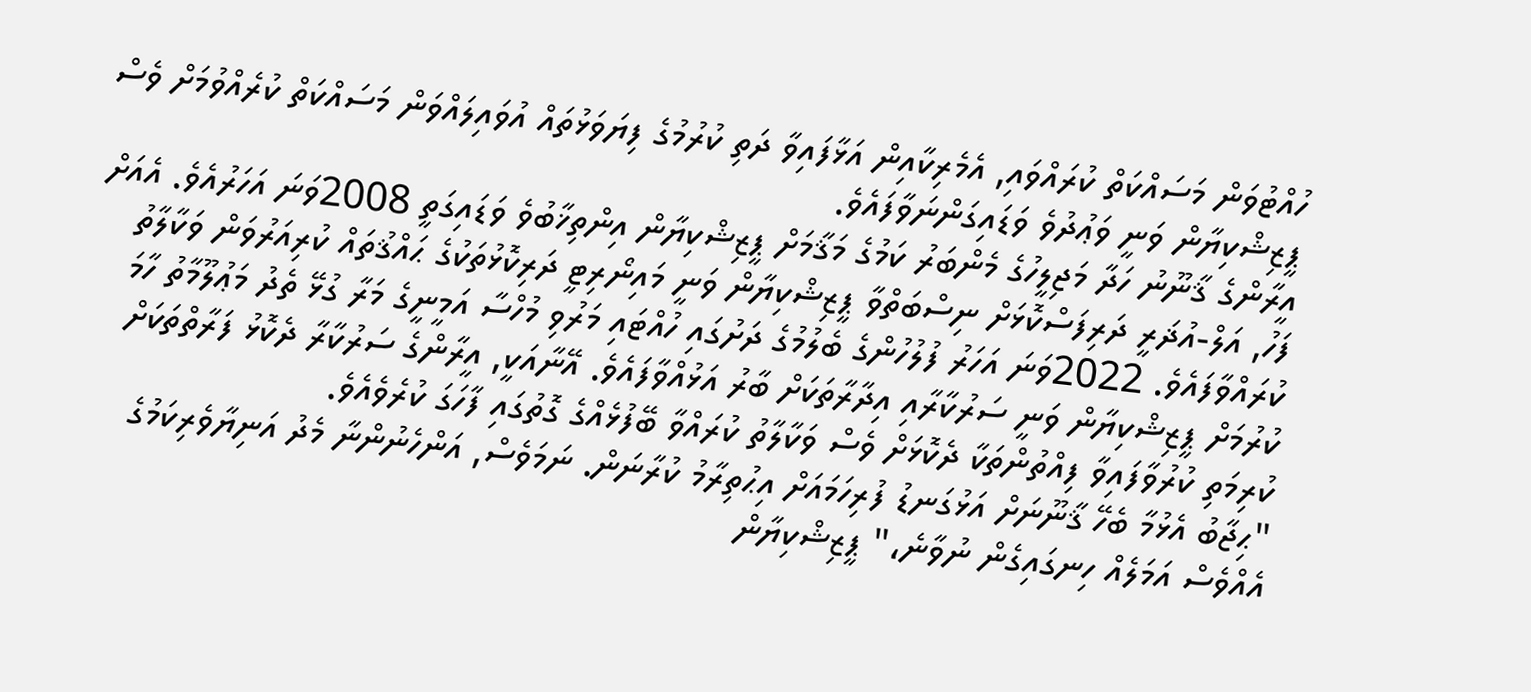ހުއްޓުވަން މަސައްކަތް ކުރައްވައި, އެމެރިކާއިން އަޅާފައިވާ ދަތި ކުރުމުގެ ފިޔަވަޅުތައް އުވައިލައްވަން މަސައްކަތް ކުރެއްވުމަށް ވެސް ޕީޒިޝްކިޔާން ވަނީ ވަޢުދުވެ ވަޑައިގަންނަވާފައެވެ.
އީރާންގެ ޤާނޫނު ހަދާ މަޖިލީހުގެ މެންބަރު ކަމުގެ މަޤާމަށް ޕީޒިޝްކިޔާން އިންތިޚާބުވެ ވަޑައިގަތީ 2008ވަނަ އަހަރުއެވެ. އެއަށް ފަހު, އަލް-އުޛަރީ ދަރިފަސްކޮޅަށް ނިސްބަތްވާ ޕީޒިޝްކިޔާން ވަނީ މައިނޯރިޓީ ދަރިކޮޅުތަކުގެ ޙައްޤުތައް ކުރިއަރުވަން ވަކާލާތު ކުރައްވާފައެވެ. 2022ވަނަ އަހަރު ފުލުހުންގެ ބެލުމުގެ ދަށުގައި ހުއްޓައި މަރުވި މުހްސާ އަމީނީގެ މަރާ ގުޅޭ ތެދު މަޢުލޫމާތު ހާމަ ކުރުމަށް ޕީޒިޝްކިޔާން ވަނީ ސަރުކާރާއި އިދާރާތަކަށް ބާރު އަޅުއްވާފައެވެ. އޭނާއަކީ, އީރާންގެ ސަރުކާރާ ދެކޮޅު ފަރާތްތަކަށް ކުރިމަތި ކުރުވާފައިވާ ފިއްތުންތަކާ ދެކޮޅަށް ވެސް ވަކާލާތު ކުރައްވާ ބޭފުޅެއްގެ ގޮތުގައި ފާހަގަ ކުރެވެއެވެ.
"ޙިޖާބު އެޅުމާ ބެހޭ ޤާނޫނަށް އަޅުގަނޑު ފުރިހަމައަށް އިޙުތިރާމު ކުރާނަން. ނަމަވެސް, އަންހެނުންނާ މެދު އަނިޔާވެރިކަމުގެ އެއްވެސް އަމަލެއް ހިނގައިގެން ނުވާނެ،" ޕީޒިޝްކިޔާން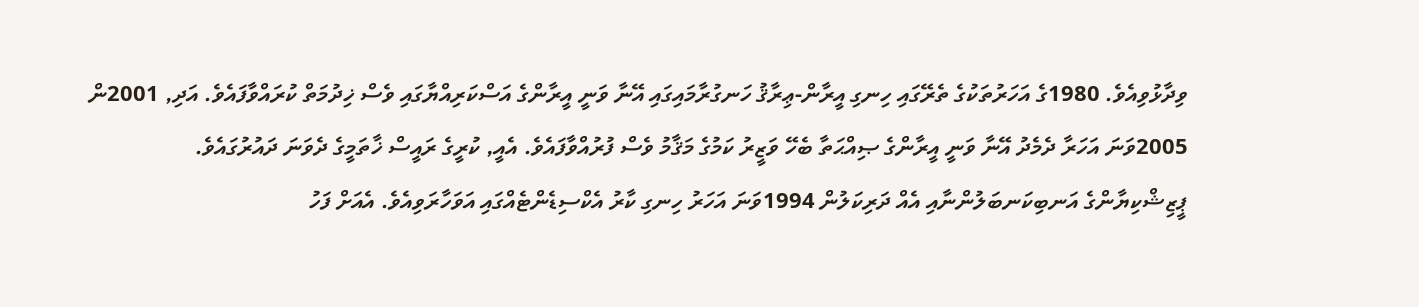ވިދާޅުވިއެވެ. 1980ގެ އަހަރުތަކުގެ ތެރޭގައި ހިނގި އީރާން-ޢިރާޤު ހަނގުރާމައިގައި އޭނާ ވަނީ އީރާންގެ އަސްކަރިއްޔާގައި ވެސް ޚިދުމަތް ކުރައްވާފައެވެ. އަދި, 2001ން 2005ވަނަ އަހަރާ ދެމެދު އޭނާ ވަނީ އީރާންގެ ޞިއްޙަތާ ބެހޭ ވަޒީރު ކަމުގެ މަޤާމު ވެސް ފުރުއްވާފައެވެ. އެއީ, ކުރީގެ ރައީސް ޚާތަމީގެ ދެވަނަ ދައުރުގައެވެ.
ޕީޒިޝްކިޔާންގެ އަނބިކަނބަލުންނާއި އެއް ދަރިކަލުން 1994ވަނަ އަހަރު ހިނގި ކާރު އެކްސިޑެންޓެއްގައި އަވަހާރަވިއެވެ. އެއަށް ފަހު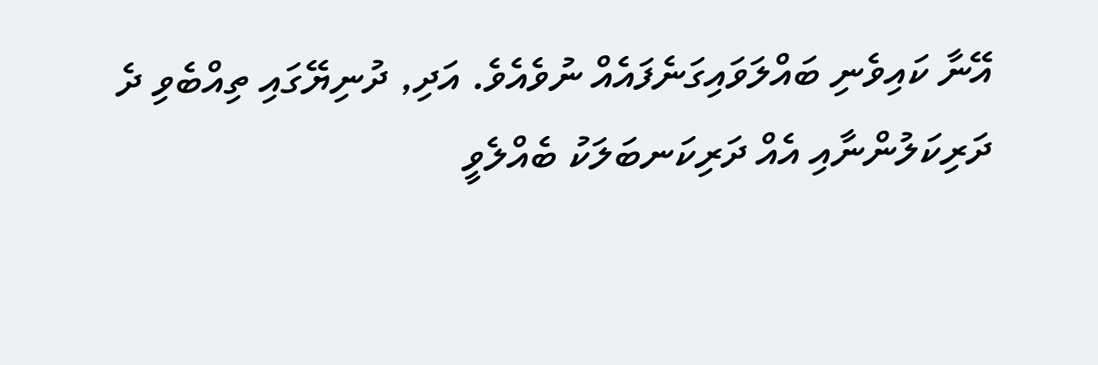އޭނާ ކައިވެނި ބައްލަވައިގަނެފައެއް ނުވެއެވެ. އަދި, ދުނިޔޭގައި ތިއްބެވި ދެ ދަރިކަލުންނާއި އެއް ދަރިކަނބަލަކު ބެއްލެވީ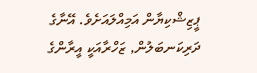ޕީޒިޝްކިޔާން އަމިއްލައަށެވެ. އޭނާގެ ދަރިކަނބަލުން, ޒަހްރާއަކީ އީރާންގެ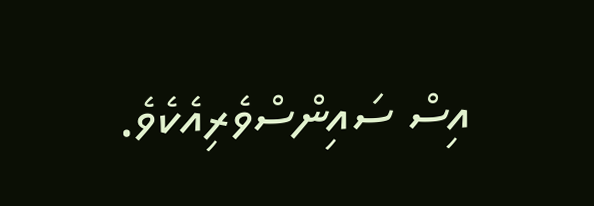އިސް ސައިންސްވެރިއެކެވެ.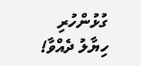ގުޅުންހުރި
ހިޔާލު ދެއްވާ!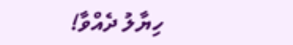ހިޔާލު ދެއްވާ!